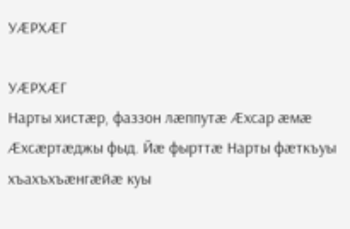УÆРХÆГ

УÆРХÆГ
Нарты хистæр, фаззон лæппутæ Æхсар æмæ Æхсæртæджы фыд. Йæ фырттæ Нарты фæткъуы хъахъхъæнгæйæ куы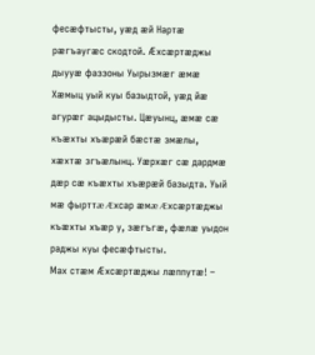фесæфтысты, уæд æй Нартæ рæгъаугæс скодтой. Æхсæртæджы дыууæ фаззоны Уырызмæг æмæ Хæмыц уый куы базыдтой, уæд йæ агурæг ацыдысты. Цæуынц, æмæ сæ къæхты хъæрæй бæстæ змæлы, хæхтæ згъæлынц. Уæрхæг сæ дардмæ дæр сæ къæхты хъæрæй базыдта. Уый мæ фырттæ Æхсар æмæ Æхсæртæджы къæхты хъæр у, зæгъгæ, фæлæ уыдон раджы куы фесæфтысты.
Мах стæм Æхсæртæджы лæппутæ! –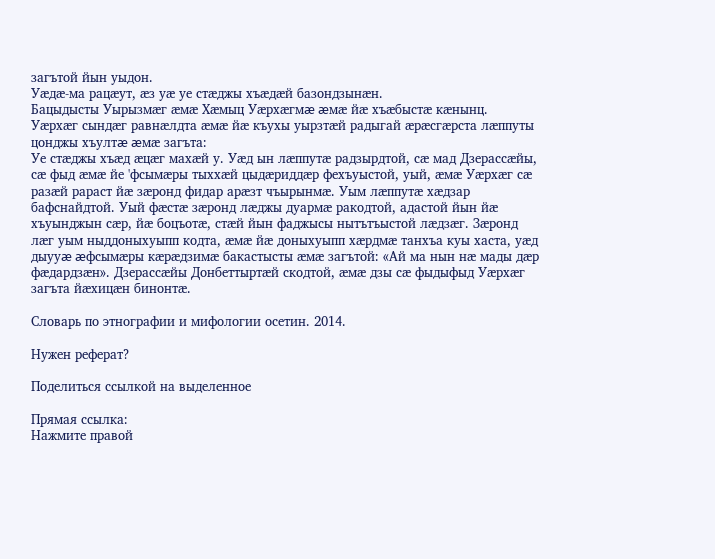загътой йын уыдон.
Уæдæ-ма рацæут, æз уæ уе стæджы хъæдæй базондзынæн.
Бацыдысты Уырызмæг æмæ Хæмыц Уæрхæгмæ æмæ йæ хъæбыстæ кæнынц.
Уæрхæг сындæг равнæлдта æмæ йæ къухы уырзтæй радыгай æрæсгæрста лæппуты цонджы хъултæ æмæ загъта:
Уе стæджы хъæд æцæг махæй у. Уæд ын лæппутæ радзырдтой, сæ мад Дзерассæйы, сæ фыд æмæ йе 'фсымæры тыххæй цыдæриддæр фехъуыстой, уый, æмæ Уæрхæг сæ разæй рараст йæ зæронд фидар арæзт чъырынмæ. Уым лæппутæ хæдзар бафснайдтой. Уый фæстæ зæронд лæджы дуармæ ракодтой, адастой йын йæ хъуынджын сæр, йæ боцъотæ, стæй йын фаджысы нытътъыстой лæдзæг. Зæронд лæг уым ныддоныхуыпп кодта, æмæ йæ доныхуыпп хæрдмæ танхъа куы хаста, уæд дыууæ æфсымæры кæрæдзимæ бакастысты æмæ загътой: «Ай ма нын нæ мады дæр фæдардзæн». Дзерассæйы Донбеттыртæй скодтой, æмæ дзы сæ фыдыфыд Уæрхæг загъта йæхицæн бинонтæ.

Словарь по этнографии и мифологии осетин. 2014.

Нужен реферат?

Поделиться ссылкой на выделенное

Прямая ссылка:
Нажмите правой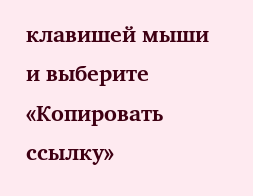клавишей мыши и выберите «Копировать ссылку»